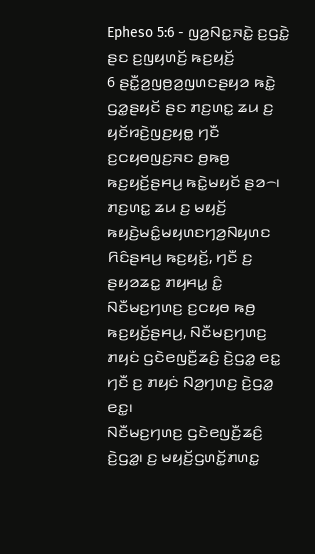Epheso 5:6 - ꤜꤤ꤬ꤡꤢ꤭ꤏꤢꤧ꤭ ꤢ꤬ꤞꤢꤧ꤭ ꤔꤢ ꤢ꤬ꤜꤟꤛꤢꤩ꤬ ꤒꤢ꤬ꤟꤢꤩ꤬
6 ꤔꤢꤪ꤭ꤤ꤬ꤜꤥ꤬ꤤ꤬ꤜꤛꤢꤔꤟꤤ ꤒꤢꤧ꤭ ꤞꤤ꤭ꤔꤟꤢꤩ ꤔꤢ ꤊꤢ꤬ꤛꤢ꤭ ꤘꤣ ꤢ꤬ ꤟꤢꤩꤙꤢꤧ꤬ꤜꤢ꤬ꤟꤥ꤭ ꤚꤢꤪ ꤢ꤬ꤍꤟꤥꤜꤢ꤬ꤏꤢ ꤥ꤬ꤒꤥ꤬ ꤒꤢ꤬ꤟꤢꤩ꤬ꤔꤌꤣ꤬ ꤒꤢꤧ꤭ꤗꤟꤢꤩ ꤔꤤ꤮꤯ ꤊꤢ꤬ꤛꤢ꤭ ꤘꤣ ꤢ꤬ ꤗꤟꤢꤩ꤬ ꤒꤟꤢꤧ꤬ꤗꤢꤨ꤭ꤗꤟꤛꤢꤚꤤ꤬ꤡꤟꤛꤢ ꤖꤢꤨꤔꤌꤣ꤬ ꤒꤢ꤬ꤟꤢꤩ꤬, ꤚꤢꤪ ꤢ꤬ ꤔꤟꤤꤘꤢ꤭ ꤊꤟꤌꤣ꤭ ꤢꤨ꤭ ꤡꤢꤪꤗꤢ꤬ꤚꤛꤢ꤬ ꤢ꤬ꤍꤟꤥ ꤒꤥ꤬ ꤒꤢ꤬ꤟꤢꤩ꤬ꤔꤌꤣ꤬, ꤡꤢꤪꤗꤢ꤬ꤚꤛꤢ꤬ ꤊꤟꤢꤦ ꤞꤢꤧꤕꤜꤢꤪ꤬ꤘꤢꤨ꤬ ꤢꤧ꤬ꤞꤤ꤭ ꤕꤢ꤭ ꤚꤢꤪ ꤢ꤬ ꤊꤟꤢꤦ ꤡꤤ꤬ꤚꤛꤢ꤬ ꤢꤧ꤬ꤞꤤ꤭ ꤕꤢ꤭꤯
ꤡꤢꤪꤗꤢ꤬ꤚꤛꤢ꤬ ꤞꤢꤧꤕꤜꤢꤪ꤬ꤘꤢꤨ꤬ ꤢꤧ꤬ꤞꤤ꤭꤯ ꤢ꤬ ꤗꤟꤢꤩ꤬ꤞꤛꤢꤩ꤭ꤊꤛꤢ꤭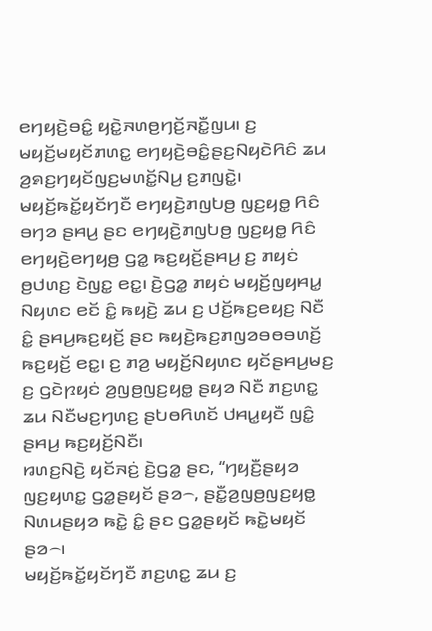ꤕꤚꤟꤢꤧ꤬ꤋꤢꤨ꤭ ꤟꤢꤧ꤭ꤏꤛꤥ꤬ꤚꤢꤩ꤬ꤏꤢꤪ꤭ꤜꤣ꤯ ꤢ꤬ ꤗꤟꤢꤩ꤬ꤗꤟꤢꤩꤊꤛꤢ꤭ ꤕꤚꤟꤢꤧ꤬ꤋꤢꤨ꤭ꤔꤢ꤬ꤡꤟꤢꤧꤖꤢꤨ ꤘꤣ ꤤ꤬ꤎꤢ꤬ꤚꤟꤢꤩꤜꤢ꤬ꤗꤛꤢꤩ꤭ꤡꤣ꤬ ꤢ꤬ꤊꤜꤢꤧ꤭꤯
ꤗꤟꤢꤩ꤬ꤒꤢꤩ꤭ꤟꤢꤩꤚꤢꤪ ꤕꤚꤟꤢꤧ꤬ꤊꤜꤝꤥ꤬ ꤜꤢ꤬ꤟꤥ꤭ ꤖꤢꤨ ꤋꤚꤤ ꤔꤌꤣ꤬ ꤔꤢ ꤕꤚꤟꤢꤧ꤬ꤊꤜꤝꤥ꤬ ꤜꤢ꤬ꤟꤥ꤭ ꤖꤢꤨ ꤕꤚꤟꤢꤧ꤬ꤕꤚꤟꤥ꤬ ꤞꤤ꤭ ꤒꤢ꤬ꤟꤢꤩ꤬ꤔꤌꤣ꤬ ꤢ꤬ ꤊꤟꤢꤦ ꤥ꤬ꤓꤛꤢ꤬ ꤢꤧꤜꤢ꤭ ꤕꤢ꤭꤯ ꤢꤧ꤬ꤞꤤ꤭ ꤊꤟꤢꤦ ꤗꤟꤢꤩ꤬ꤜꤟꤌꤣ꤭ ꤡꤟꤛꤢ ꤕꤢꤩ ꤢꤨ꤭ ꤒꤟꤢꤧ꤬ ꤘꤣ ꤢ꤬ ꤓꤢꤩ꤬ꤒꤢ꤬ꤕꤟꤢ꤬ ꤡꤢꤪ ꤢꤨ꤭ ꤔꤌꤣ꤬ꤒꤢ꤬ꤟꤢꤩ꤬ ꤔꤢ ꤒꤟꤢꤧ꤬ꤒꤢ꤬ꤊꤜꤤꤋꤥꤋꤛꤢꤩ꤬ ꤒꤢ꤬ꤟꤢꤩ꤬ ꤕꤢ꤭꤯ ꤢ꤬ ꤊꤤ꤬ ꤗꤟꤢꤩ꤬ꤡꤟꤛꤢ ꤟꤢꤩꤔꤌꤣ꤬ꤗꤢ꤬ ꤢ꤬ ꤞꤢꤧꤐꤟꤢꤦ ꤤ꤬ꤜꤥ꤬ꤜꤢ꤬ꤟꤥ꤭ ꤔꤟꤤ ꤡꤢꤪ ꤊꤢ꤬ꤛꤢ꤭ ꤘꤣ ꤡꤢꤪꤗꤢ꤬ꤚꤛꤢ꤬ ꤔꤝꤥꤖꤛꤢꤩ ꤓꤌꤣ꤭ꤟꤢꤪ ꤜꤢꤨ꤭ ꤔꤌꤣ꤬ ꤒꤢ꤬ꤟꤢꤩ꤬ꤡꤢꤪ꤯
ꤙꤛꤢ꤬ꤡꤢꤧ꤬ ꤟꤢꤩꤏꤢꤦ꤬ ꤢꤧ꤬ꤞꤤ꤭ ꤔꤢ, “ꤚꤟꤢꤪ꤬ꤔꤟꤤ ꤜꤢ꤬ꤟꤛꤢ꤭ ꤞꤤ꤭ꤔꤟꤢꤩ ꤔꤤ꤮, ꤔꤢꤪ꤭ꤤ꤬ꤜꤥ꤬ꤜꤢ꤬ꤟꤥ꤭ ꤡꤛꤣꤔꤟꤤ ꤒꤢꤧ꤭ ꤢꤨ꤭ ꤔꤢ ꤞꤤ꤭ꤔꤟꤢꤩ ꤒꤢꤧ꤭ꤗꤟꤢꤩ ꤔꤤ꤮꤯
ꤗꤟꤢꤩ꤬ꤒꤢꤩ꤭ꤟꤢꤩꤚꤢꤪ ꤊꤢ꤬ꤛꤢ꤭ ꤘꤣ ꤢ꤬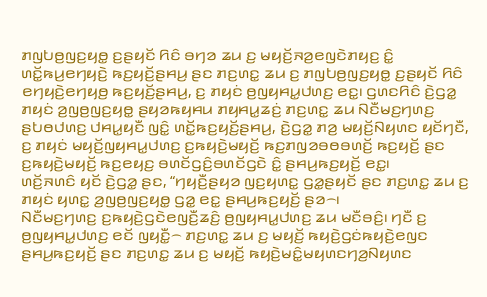ꤊꤜꤝꤥ꤬ꤜꤢ꤬ꤟꤥ꤭ ꤢ꤬ꤔꤟꤢꤩ ꤖꤢꤨ ꤋꤚꤤ ꤘꤣ ꤢ꤬ ꤗꤟꤢꤩ꤬ꤏꤤ꤬ꤕꤜꤢꤧꤊꤟꤢ꤬ ꤢꤨ꤭ ꤛꤢꤩ꤭ꤒꤣ꤬ꤕꤚꤟꤢꤧ꤬ ꤒꤢ꤬ꤟꤢꤩ꤬ꤔꤌꤣ꤬ ꤔꤢ ꤊꤢ꤬ꤛꤢ꤭ ꤘꤣ ꤢ꤬ ꤊꤜꤝꤥ꤬ꤜꤢ꤬ꤟꤥ꤭ ꤢ꤬ꤔꤟꤢꤩ ꤖꤢꤨ ꤕꤚꤟꤢꤧ꤬ꤕꤚꤟꤥ꤬ ꤒꤢ꤬ꤟꤢꤩ꤬ꤔꤌꤣ꤬, ꤢ꤬ ꤊꤟꤢꤦ ꤥ꤬ꤜꤟꤌꤣ꤭ꤓꤛꤢ꤬ ꤕꤢ꤭꤯ ꤞꤛꤢꤖꤢꤨ ꤢꤧ꤬ꤞꤤ꤭ ꤊꤟꤢꤦ ꤤ꤬ꤜꤥ꤬ꤜꤢ꤬ꤟꤥ꤭ ꤔꤟꤤꤒꤟꤌꤣ ꤊꤟꤌꤣ꤭ꤘꤢꤦ꤬ ꤊꤢ꤬ꤛꤢ꤭ ꤘꤣ ꤡꤢꤪꤗꤢ꤬ꤚꤛꤢ꤬ ꤔꤝꤥꤓꤛꤢ꤬ ꤓꤌꤣ꤭ꤟꤢꤪ ꤜꤢꤨ꤭ ꤛꤢꤩ꤭ꤒꤢ꤬ꤟꤢꤩ꤬ꤔꤌꤣ꤬, ꤢꤧ꤬ꤞꤤ꤭ ꤊꤤ꤬ ꤗꤟꤢꤩ꤬ꤡꤟꤛꤢ ꤟꤢꤩꤚꤢꤪ, ꤢ꤬ ꤊꤟꤢꤦ ꤗꤟꤢꤩ꤬ꤜꤟꤌꤣ꤭ꤓꤛꤢ꤬ ꤢ꤬ꤒꤟꤢꤧ꤬ꤗꤟꤢꤩ꤬ ꤒꤢ꤬ꤊꤜꤤꤋꤥꤋꤛꤢꤩ꤬ ꤒꤢ꤬ꤟꤢꤩ꤬ ꤔꤢ ꤢ꤬ꤒꤟꤢꤧ꤬ꤗꤟꤢꤩ꤬ ꤒꤢ꤬ꤕꤟꤢ꤬ ꤋꤛꤢꤩꤞꤢꤨ꤬ꤋꤛꤢꤩꤞꤢꤧ ꤢꤨ꤭ ꤔꤌꤣ꤬ꤒꤢ꤬ꤟꤢꤩ꤬ ꤕꤢ꤭꤯
ꤛꤢꤩ꤬ꤏꤛꤢꤨ ꤟꤢꤩ ꤢꤧ꤬ꤞꤤ꤭ ꤔꤢ, “ꤚꤟꤢꤪ꤬ꤔꤟꤤ ꤜꤢ꤬ꤟꤛꤢ꤭ ꤞꤤ꤭ꤔꤟꤢꤩ ꤔꤢ ꤊꤢ꤬ꤛꤢ꤭ ꤘꤣ ꤢ꤬ ꤊꤟꤢꤦ ꤟꤛꤢ꤭ ꤤ꤬ꤜꤥ꤬ꤜꤢ꤬ꤟꤥ꤭ ꤞꤤ꤭ ꤕꤢ꤭ ꤔꤌꤣ꤬ꤒꤢ꤬ꤟꤢꤩ꤬ ꤔꤤ꤮꤯
ꤡꤢꤪꤗꤢ꤬ꤚꤛꤢ꤬ ꤢ꤬ꤒꤟꤢꤧ꤬ꤞꤢꤧꤕꤜꤢꤪ꤬ꤘꤢꤨ꤬ ꤥ꤬ꤜꤟꤌꤣ꤭ꤓꤛꤢ꤬ ꤘꤣ ꤗꤢꤪꤋꤢꤨ꤬꤯ ꤚꤢꤪ ꤢ꤬ ꤥ꤬ꤜꤟꤌꤣ꤭ꤓꤛꤢ꤬ ꤕꤢꤩ ꤜꤟꤢꤪ꤭꤮ ꤊꤢ꤬ꤛꤢ꤭ ꤘꤣ ꤢ꤬ ꤗꤟꤢꤩ꤬ ꤒꤟꤢꤧ꤬ꤞꤢꤦꤒꤟꤢꤧ꤬ꤕꤜꤢ ꤔꤌꤣ꤬ꤒꤢ꤬ꤟꤢꤩ꤬ ꤔꤢ ꤊꤢ꤬ꤛꤢ꤭ ꤘꤣ ꤢ꤬ ꤗꤟꤢꤩ꤬ ꤒꤟꤢꤧ꤬ꤗꤢꤨ꤭ꤗꤟꤛꤢꤚꤤ꤬ꤡꤟꤛꤢ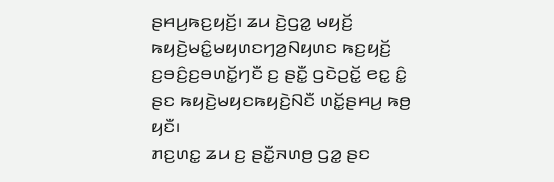ꤔꤌꤣ꤬ꤒꤢ꤬ꤟꤢꤩ꤬꤯ ꤘꤣ ꤢꤧ꤬ꤞꤤ꤭ ꤗꤟꤢꤩ꤬ ꤒꤟꤢꤧ꤬ꤗꤢꤨ꤭ꤗꤟꤛꤢꤚꤤ꤬ꤡꤟꤛꤢ ꤒꤢ꤬ꤟꤢꤩ꤬ ꤢ꤬ꤋꤢꤨ꤬ꤢ꤬ꤋꤛꤢꤩ꤭ꤚꤢꤪ ꤢ꤬ ꤔꤢꤪ꤭ ꤞꤢꤧꤑꤢꤩ꤭ ꤕꤢ꤭ ꤢꤨ꤭ ꤔꤢ ꤒꤟꤢꤧ꤬ꤗꤟꤢꤒꤟꤢꤧ꤬ꤡꤢꤪ ꤛꤢꤩ꤭ꤔꤌꤣ꤬ ꤒꤥ꤬ ꤟꤢꤪ꤯
ꤊꤢ꤬ꤛꤢ꤭ ꤘꤣ ꤢ꤬ ꤔꤢꤪ꤭ꤏꤛꤥ꤬ ꤞꤤ꤭ ꤔꤢ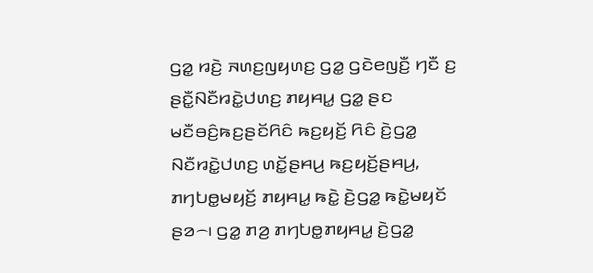ꤞꤤ꤭ ꤙꤢꤧ꤬ ꤏꤛꤢ꤬ꤜꤟꤛꤢ꤬ ꤞꤤ꤭ ꤞꤢꤧꤕꤜꤢꤪ꤬ ꤚꤢꤪ ꤢ꤬ ꤔꤢꤪ꤭ꤡꤢꤪꤙꤢꤧ꤭ꤓꤛꤢ꤬ ꤊꤟꤌꤣ꤭ ꤞꤤ꤭ ꤔꤢ ꤗꤢꤪꤋꤢꤨ꤬ꤒꤢ꤬ꤔꤢꤩꤖꤢꤨ ꤒꤢ꤬ꤟꤢꤩ꤬ ꤖꤢꤨ ꤢꤧ꤬ꤞꤤ꤭ ꤡꤢꤪꤙꤢꤧ꤭ꤓꤛꤢ꤬ ꤛꤢꤩ꤭ꤔꤌꤣ꤬ ꤒꤢ꤬ꤟꤢꤩ꤬ꤔꤌꤣ꤬, ꤊꤚꤝꤥ꤭ꤗꤟꤢꤩ꤬ ꤊꤟꤌꤣ꤭ ꤒꤢꤧ꤭ ꤢꤧ꤬ꤞꤤ꤭ ꤒꤢꤧ꤭ꤗꤟꤢꤩ ꤔꤤ꤮꤯ ꤞꤤ꤭ ꤊꤤ꤬ ꤊꤚꤝꤥ꤭ꤊꤟꤌꤣ꤭ ꤢꤧ꤬ꤞꤤ꤭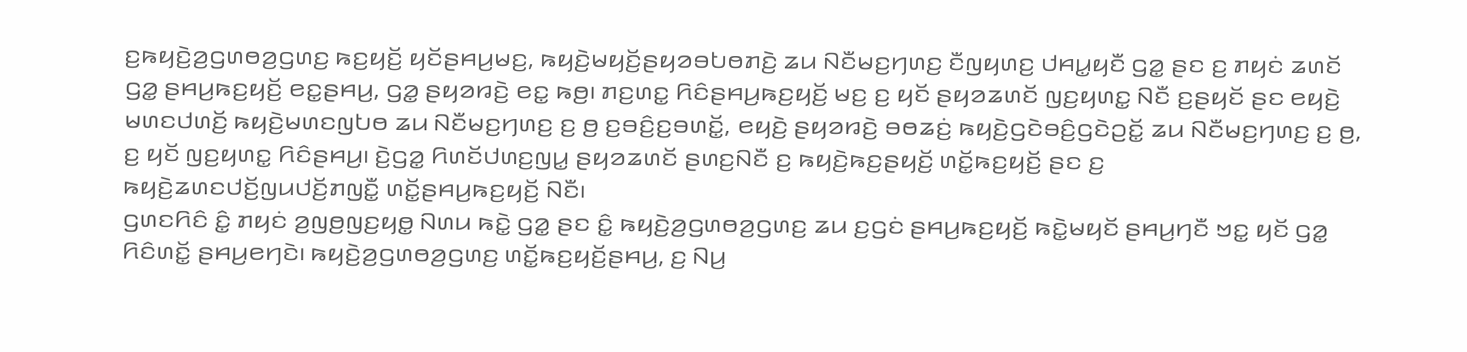ꤢ꤬ꤒꤟꤢꤧ꤬ꤤ꤬ꤞꤛꤥꤤ꤬ꤞꤛꤢ꤬ ꤒꤢ꤬ꤟꤢꤩ꤬ ꤟꤢꤩꤔꤌꤣ꤬ꤗꤢ꤬, ꤒꤟꤢꤧ꤬ꤗꤟꤢꤩ꤬ꤔꤟꤤꤋꤝꤥꤊꤢꤧ꤬ ꤘꤣ ꤡꤢꤪꤗꤢ꤬ꤚꤛꤢ꤬ ꤢꤪꤜꤟꤛꤢ꤬ ꤓꤌꤣ꤭ꤟꤢꤪ ꤞꤤ꤭ ꤔꤢ ꤢ꤬ ꤊꤟꤢꤦ ꤘꤛꤢꤩ ꤞꤤ꤭ ꤔꤌꤣ꤬ꤒꤢ꤬ꤟꤢꤩ꤬ ꤕꤢ꤭ꤔꤌꤣ꤬, ꤞꤤ꤭ ꤔꤟꤤꤙꤢꤧ꤬ ꤕꤢ꤭ ꤒꤥ꤬꤯ ꤊꤢ꤬ꤛꤢ꤭ ꤖꤢꤨꤔꤌꤣ꤬ꤒꤢ꤬ꤟꤢꤩ꤬ ꤗꤢ꤬ ꤢ꤬ ꤟꤢꤩ ꤔꤟꤤꤘꤛꤢꤩ ꤜꤢ꤬ꤟꤛꤢ꤭ ꤡꤢꤪ ꤢ꤬ꤔꤟꤢꤩ ꤔꤢ ꤕꤟꤢꤧ꤬ ꤗꤛꤢꤓꤛꤢꤩ꤬ ꤒꤟꤢꤧ꤬ꤗꤛꤢꤜꤝꤥ ꤘꤣ ꤡꤢꤪꤗꤢ꤬ꤚꤛꤢ꤬ ꤢ꤬ ꤥ꤬ ꤢ꤬ꤋꤢꤨ꤬ꤢ꤬ꤋꤛꤢꤩ꤭, ꤕꤟꤢꤧ꤬ ꤔꤟꤤꤙꤢꤧ꤬ ꤋꤥꤘꤢꤦ꤬ ꤒꤟꤢꤧ꤬ꤞꤢꤧꤋꤢꤨ꤬ꤞꤢꤧꤑꤢꤩ꤭ ꤘꤣ ꤡꤢꤪꤗꤢ꤬ꤚꤛꤢ꤬ ꤢ꤬ ꤥ꤬, ꤢ꤬ ꤟꤢꤩ ꤜꤢ꤬ꤟꤛꤢ꤭ ꤖꤢꤨꤔꤌꤣ꤬꤯ ꤢꤧ꤬ꤞꤤ꤭ ꤖꤛꤢꤩꤓꤛꤢ꤬ꤜꤣ꤭ ꤔꤟꤤꤘꤛꤢꤩ ꤔꤛꤢ꤬ꤡꤢꤪ ꤢ꤬ ꤒꤟꤢꤧ꤬ꤒꤢ꤬ꤔꤟꤢꤩ꤬ ꤛꤢꤩ꤭ꤒꤢ꤬ꤟꤢꤩ꤬ ꤔꤢ ꤢ꤬ ꤒꤟꤢꤧ꤬ꤘꤛꤢꤓꤢꤩ꤬ꤜꤣꤓꤢꤩ꤬ꤊꤜꤢꤪ꤭ ꤛꤢꤩ꤭ꤔꤌꤣ꤬ꤒꤢ꤬ꤟꤢꤩ꤬ ꤡꤢꤪ꤯
ꤞꤛꤢꤖꤢꤨ ꤢꤨ꤭ ꤊꤟꤢꤦ ꤤ꤬ꤜꤥ꤬ꤜꤢ꤬ꤟꤥ꤭ ꤡꤛꤣ ꤒꤢꤧ꤭ ꤞꤤ꤭ ꤔꤢ ꤢꤨ꤭ ꤒꤟꤢꤧ꤬ꤤ꤬ꤞꤛꤥꤤ꤬ꤞꤛꤢ꤬ ꤘꤣ ꤢ꤬ꤞꤢꤦ ꤔꤌꤣ꤬ꤒꤢ꤬ꤟꤢꤩ꤬ ꤒꤢꤧ꤭ꤗꤟꤢꤩ ꤔꤌꤣ꤬ꤚꤢꤪ ꤠꤢ꤭ ꤟꤢꤩ ꤞꤤ꤭ ꤖꤢꤨꤛꤢꤩ꤭ ꤔꤌꤣ꤬ꤕꤚꤢꤧ꤯ ꤒꤟꤢꤧ꤬ꤤ꤬ꤞꤛꤥꤤ꤬ꤞꤛꤢ꤬ ꤛꤢꤩ꤭ꤒꤢ꤬ꤟꤢꤩ꤬ꤔꤌꤣ꤬, ꤢ꤬ ꤡꤣ꤬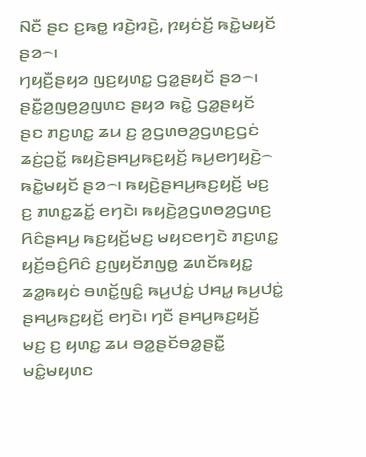ꤡꤢꤪ ꤔꤢ ꤢ꤬ꤒꤥ꤭ ꤙꤢꤧ꤬ꤙꤢꤧ꤬, ꤐꤟꤢꤦꤢꤩ꤬ ꤒꤢꤧ꤭ꤗꤟꤢꤩ ꤔꤤ꤮꤯
ꤚꤟꤢꤪ꤬ꤔꤟꤤ ꤜꤢ꤬ꤟꤛꤢ꤭ ꤞꤤ꤭ꤔꤟꤢꤩ ꤔꤤ꤮꤯ ꤔꤢꤪ꤭ꤤ꤬ꤜꤥ꤬ꤤ꤬ꤜꤛꤢ ꤔꤟꤤ ꤒꤢꤧ꤭ ꤞꤤ꤭ꤔꤟꤢꤩ ꤔꤢ ꤊꤢ꤬ꤛꤢ꤭ ꤘꤣ ꤢ꤬ ꤤ꤬ꤞꤛꤥꤤ꤬ꤞꤛꤢ꤬ꤞꤢꤦ ꤘꤢꤦ꤬ꤑꤢꤩ꤭ ꤒꤟꤢꤧ꤬ꤔꤌꤣ꤬ꤒꤢ꤬ꤟꤢꤩ꤬ ꤒꤣ꤬ꤕꤚꤟꤢꤧ꤬꤮ ꤒꤢꤧ꤭ꤗꤟꤢꤩ ꤔꤤ꤮꤯ ꤒꤟꤢꤧ꤬ꤔꤌꤣ꤬ꤒꤢ꤬ꤟꤢꤩ꤬ ꤗꤢ꤬ ꤢ꤬ ꤊꤛꤢ꤭ꤘꤢꤩ꤭ ꤕꤚꤢꤧ꤯ ꤒꤟꤢꤧ꤬ꤤ꤬ꤞꤛꤥꤤ꤬ꤞꤛꤢ꤬ ꤖꤢꤨꤔꤌꤣ꤬ ꤒꤢ꤬ꤟꤢꤩ꤬ꤗꤢ꤬ ꤗꤟꤢꤕꤚꤢꤧ ꤊꤢ꤬ꤛꤢ꤭ ꤟꤢꤩ꤬ꤋꤢꤨ꤬ꤖꤢꤨ ꤢ꤬ꤜꤟꤢꤩꤊꤜꤥ꤭ ꤘꤛꤢꤩꤒꤟꤢ꤭ ꤘꤤ꤭ꤒꤟꤢꤦ ꤋꤛꤢꤩ꤭ꤜꤢꤨ꤭ ꤒꤣ꤬ꤓꤢꤦ꤭ ꤓꤌꤣ꤭ ꤒꤣ꤬ꤓꤢꤦ꤭ ꤔꤌꤣ꤬ꤒꤢ꤬ꤟꤢꤩ꤬ ꤕꤚꤢꤧ꤯ ꤚꤢꤪ ꤔꤌꤣ꤬ꤒꤢ꤬ꤟꤢꤩ꤬ ꤗꤢ꤬ ꤢ꤬ ꤟꤛꤢ꤭ ꤘꤣ ꤋꤤ꤭ꤔꤢꤩꤋꤤ꤭ꤔꤢꤪ꤭ ꤗꤢꤨ꤭ꤗꤟꤛꤢ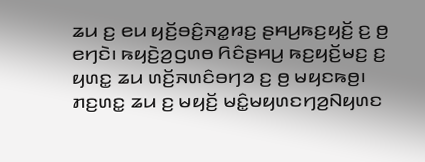ꤘꤣ ꤢ꤬ ꤕꤣ ꤟꤢꤩ꤬ꤋꤢꤨ꤬ꤏꤤ꤭ꤙꤢ꤬ ꤔꤌꤣ꤬ꤒꤢ꤬ꤟꤢꤩ꤬ ꤢ꤬ ꤥ꤬ ꤕꤚꤢꤧ꤯ ꤒꤟꤢꤧ꤬ꤤ꤬ꤞꤛꤥ ꤖꤢꤨꤔꤌꤣ꤬ ꤒꤢ꤬ꤟꤢꤩ꤬ꤗꤢ꤬ ꤢ꤬ ꤟꤛꤢ꤭ ꤘꤣ ꤛꤢꤩ꤬ꤏꤛꤢꤨꤋꤚꤤ ꤢ꤬ ꤥ꤬ ꤗꤟꤢꤒꤥ꤬꤯
ꤊꤢ꤬ꤛꤢ꤭ ꤘꤣ ꤢ꤬ ꤗꤟꤢꤩ꤬ ꤗꤢꤨ꤭ꤗꤟꤛꤢꤚꤤ꤬ꤡꤟꤛꤢ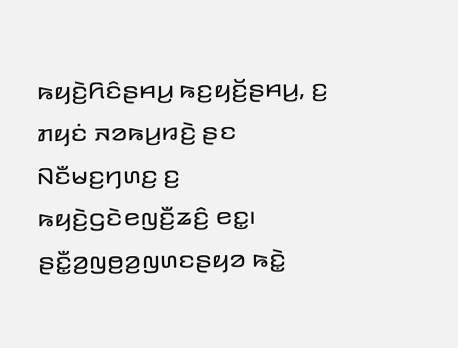ꤒꤟꤢꤧ꤬ꤖꤢꤨꤔꤌꤣ꤬ ꤒꤢ꤬ꤟꤢꤩ꤬ꤔꤌꤣ꤬, ꤢ꤬ ꤊꤟꤢꤦ ꤏꤤꤒꤣ꤬ꤙꤢꤧ꤬ ꤔꤢ ꤡꤢꤪꤗꤢ꤬ꤚꤛꤢ꤬ ꤢ꤬ ꤒꤟꤢꤧ꤬ꤞꤢꤧꤕꤜꤢꤪ꤬ꤘꤢꤨ꤬ ꤕꤢ꤭꤯
ꤔꤢꤪ꤭ꤤ꤬ꤜꤥ꤬ꤤ꤬ꤜꤛꤢꤔꤟꤤ ꤒꤢꤧ꤭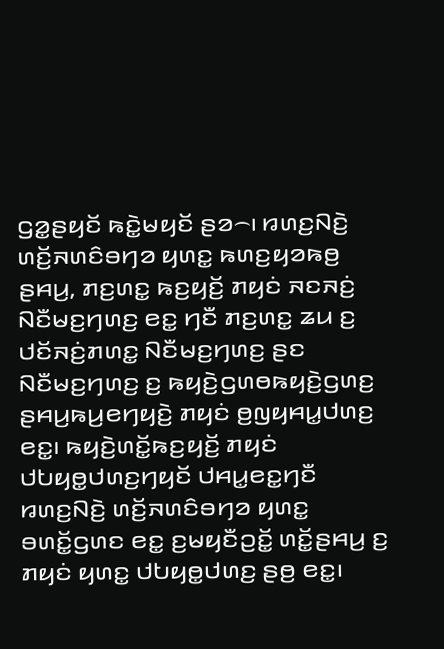ꤞꤤ꤭ꤔꤟꤢꤩ ꤒꤢꤧ꤭ꤗꤟꤢꤩ ꤔꤤ꤮꤯ ꤙꤛꤢ꤬ꤡꤢꤧ꤬ ꤛꤢꤩ꤬ꤏꤛꤢꤨꤋꤚꤤ ꤟꤛꤢ꤭ ꤒꤛꤢ꤬ꤟꤤꤒꤥ꤬ ꤔꤌꤣ꤬, ꤊꤢ꤬ꤛꤢ꤭ ꤒꤢ꤬ꤟꤢꤩ꤬ ꤊꤟꤢꤦ ꤏꤢꤏꤢꤦ꤬ ꤡꤢꤪꤗꤢ꤬ꤚꤛꤢ꤬ ꤕꤢ꤭ ꤚꤢꤪ ꤊꤢ꤬ꤛꤢ꤭ ꤘꤣ ꤢ꤬ ꤓꤢꤩꤏꤢꤦ꤬ꤊꤛꤢ꤭ ꤡꤢꤪꤗꤢ꤬ꤚꤛꤢ꤬ ꤔꤢ ꤡꤢꤪꤗꤢ꤬ꤚꤛꤢ꤬ ꤢ꤬ ꤒꤟꤢꤧ꤬ꤞꤛꤥꤒꤟꤢꤧ꤬ꤞꤛꤢ꤬ ꤔꤌꤣ꤬ꤒꤣ꤬ꤕꤚꤟꤢꤧ꤬ ꤊꤟꤢꤦ ꤥ꤬ꤜꤟꤌꤣ꤭ꤓꤛꤢ꤬ ꤕꤢ꤭꤯ ꤒꤟꤢꤧ꤬ꤛꤢꤩ꤭ꤒꤢ꤬ꤟꤢꤩ꤬ ꤊꤟꤢꤦ ꤓꤝꤟꤥ꤭ꤓꤛꤢ꤬ꤚꤟꤢꤩ ꤓꤌꤣ꤭ꤕꤢ꤭ꤚꤢꤪ ꤙꤛꤢ꤬ꤡꤢꤧ꤬ ꤛꤢꤩ꤬ꤏꤛꤢꤨꤋꤚꤤ ꤟꤛꤢ꤭ ꤋꤛꤢꤩ꤭ꤞꤛꤢ ꤕꤢ꤭ ꤢ꤬ꤗꤟꤢꤪꤑꤢꤩ꤭ ꤛꤢꤩ꤭ꤔꤌꤣ꤬ ꤢ꤬ ꤊꤟꤢꤦ ꤟꤛꤢ꤭ ꤓꤝꤟꤥ꤭ꤓꤛꤢ꤬ ꤔꤥ꤬ ꤕꤢ꤭꤯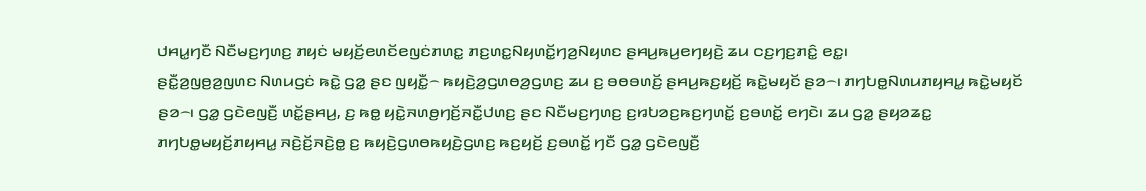ꤓꤌꤣ꤭ꤚꤢꤪ ꤡꤢꤪꤗꤢ꤬ꤚꤛꤢ꤬ ꤊꤟꤢꤦ ꤗꤟꤢꤩ꤬ꤕꤛꤢꤩꤕꤜꤢꤦꤊꤛꤢ꤭ ꤊꤢ꤬ꤛꤢ꤭ꤡꤟꤛꤢꤩ꤭ꤚꤤ꤬ꤡꤟꤛꤢ ꤔꤌꤣ꤬ꤒꤣ꤬ꤕꤚꤟꤢꤧ꤬ ꤘꤣ ꤍꤢ꤬ꤚꤢ꤬ꤊꤢꤨ꤭ ꤕꤢ꤭꤯
ꤔꤢꤪ꤭ꤤ꤬ꤜꤥ꤬ꤤ꤬ꤜꤛꤢ ꤡꤛꤣꤞꤢꤦ ꤒꤢꤧ꤭ ꤞꤤ꤭ ꤔꤢ ꤜꤟꤢꤪ꤭꤮ ꤒꤟꤢꤧ꤬ꤤ꤬ꤞꤛꤥꤤ꤬ꤞꤛꤢ꤬ ꤘꤣ ꤢ꤬ ꤋꤥꤋꤛꤢꤩ꤬ ꤔꤌꤣ꤬ꤒꤢ꤬ꤟꤢꤩ꤬ ꤒꤢꤧ꤭ꤗꤟꤢꤩ ꤔꤤ꤮꤯ ꤊꤚꤝꤥ꤭ꤡꤛꤣꤊꤟꤌꤣ꤭ ꤒꤢꤧ꤭ꤗꤟꤢꤩ ꤔꤤ꤮꤯ ꤞꤤ꤭ ꤞꤢꤧꤕꤜꤢꤪ꤬ ꤛꤢꤩ꤭ꤔꤌꤣ꤬, ꤢ꤬ ꤒꤥ꤭ ꤟꤢꤧ꤭ꤏꤛꤥ꤬ꤚꤢꤩ꤬ꤏꤢꤪ꤭ꤓꤛꤢ꤬ ꤔꤢ ꤡꤢꤪꤗꤢ꤬ꤚꤛꤢ꤬ ꤢ꤬ꤙꤝꤤꤢ꤬ꤒꤢ꤬ꤚꤛꤢꤩ꤭ ꤢ꤬ꤋꤛꤢꤩ꤭ ꤕꤚꤢꤧ꤯ ꤘꤣ ꤞꤤ꤭ ꤔꤟꤤꤘꤢ꤭ ꤊꤚꤝꤥ꤭ꤗꤟꤢꤩ꤬ꤊꤟꤌꤣ꤭ ꤏꤢꤧ꤬ꤢꤩ꤬ꤏꤢꤧ꤬ꤥ꤭ ꤢ꤬ ꤒꤟꤢꤧ꤬ꤞꤛꤥꤒꤟꤢꤧ꤬ꤞꤛꤢ꤬ ꤒꤢ꤬ꤟꤢꤩ꤬ ꤢ꤬ꤋꤛꤢꤩ꤭ ꤚꤢꤪ ꤞꤤ꤭ ꤞꤢꤧꤕꤜꤢꤪ꤬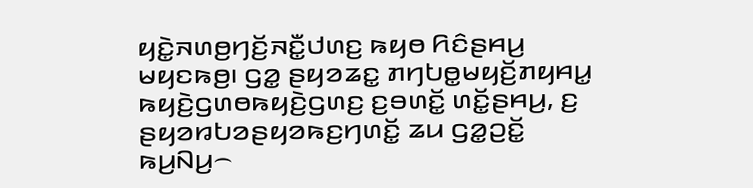ꤟꤢꤧ꤭ꤏꤛꤥ꤬ꤚꤢꤩ꤬ꤏꤢꤪ꤭ꤓꤛꤢ꤬ ꤒꤟꤥ ꤖꤢꤨꤔꤌꤣ꤬ ꤗꤟꤢꤒꤥ꤬꤯ ꤞꤤ꤭ ꤔꤟꤤꤘꤢ꤭ ꤊꤚꤝꤥ꤭ꤗꤟꤢꤩ꤬ꤊꤟꤌꤣ꤭ ꤒꤟꤢꤧ꤬ꤞꤛꤥꤒꤟꤢꤧ꤬ꤞꤛꤢ꤬ ꤢ꤬ꤋꤛꤢꤩ꤭ ꤛꤢꤩ꤭ꤔꤌꤣ꤬, ꤢ꤬ ꤔꤟꤤꤙꤝꤤꤔꤟꤤꤒꤢ꤬ꤚꤛꤢꤩ꤭ ꤘꤣ ꤞꤤ꤭ꤑꤢꤩ꤭ ꤒꤣ꤬ꤡꤣ꤬꤮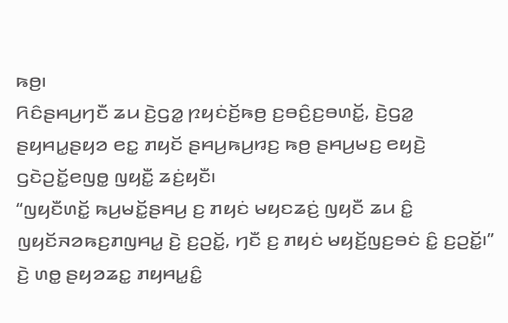ꤒꤥ꤬꤯
ꤖꤢꤨꤔꤌꤣ꤬ꤚꤢꤪ ꤘꤣ ꤢꤧ꤬ꤞꤤ꤭ ꤐꤟꤢꤦꤢꤩ꤬ꤒꤥ꤬ ꤢ꤬ꤋꤢꤨ꤬ꤢ꤬ꤋꤛꤢꤩ꤭, ꤢꤧ꤬ꤞꤤ꤭ ꤔꤟꤌꤣ꤭ꤔꤟꤤ ꤕꤢ꤭ ꤊꤟꤢꤩ ꤔꤌꤣ꤬ꤒꤣ꤬ꤙꤢ꤬ ꤒꤥ꤬ ꤔꤌꤣ꤬ꤗꤢ꤬ ꤕꤟꤢꤧ꤬ ꤞꤢꤧꤑꤢꤩ꤭ꤕꤜꤥ꤭ ꤜꤟꤢꤪ꤭ ꤘꤢꤦ꤬ꤟꤢꤪ꤯
“ꤜꤟꤢꤪꤛꤢꤩ꤭ ꤒꤣ꤬ꤗꤢꤩ꤭ꤔꤌꤣ꤬ ꤢ꤬ ꤊꤟꤢꤦ ꤗꤟꤢꤘꤢꤦ꤬ ꤜꤟꤢꤪ ꤘꤣ ꤢꤨ꤭ ꤜꤟꤢꤩꤏꤤꤒꤢ꤬ꤊꤜꤌꤣ꤭ ꤢꤧ꤬ ꤢ꤬ꤑꤢꤩ꤭, ꤚꤢꤪ ꤢ꤬ ꤊꤟꤢꤦ ꤗꤟꤢꤩ꤬ꤜꤢ꤬ꤋꤢꤦ ꤢꤨ꤭ ꤢ꤬ꤑꤢꤩ꤭꤯” ꤢꤧ꤬ ꤛꤥ꤭ ꤔꤟꤤꤘꤢ꤭ ꤊꤟꤌꤣ꤭ꤢꤨ꤭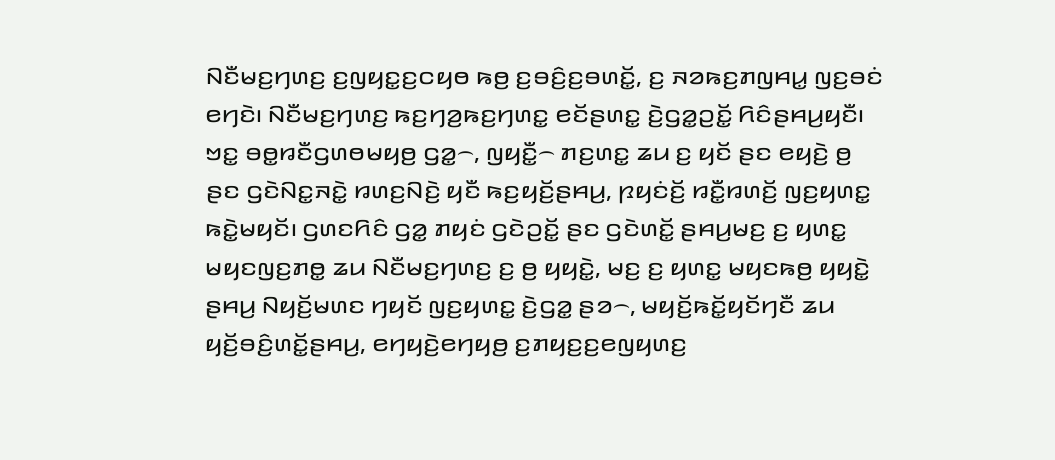ꤡꤢꤪꤗꤢ꤬ꤚꤛꤢ꤬ ꤢ꤬ꤜꤟꤢ꤭ꤢ꤬ꤍꤟꤥ ꤒꤥ꤬ ꤢ꤬ꤋꤢꤨ꤬ꤢ꤬ꤋꤛꤢꤩ꤭, ꤢ꤬ ꤏꤤꤒꤢ꤬ꤊꤜꤌꤣ꤭ ꤜꤢ꤬ꤋꤢꤦ ꤕꤚꤢꤧ꤯ ꤡꤢꤪꤗꤢ꤬ꤚꤛꤢ꤬ ꤒꤢ꤬ꤚꤤ꤬ꤒꤢ꤬ꤚꤛꤢ꤭ ꤕꤢꤩꤔꤛꤢ꤭ ꤢꤧ꤬ꤞꤤ꤭ꤑꤢꤩ꤭ ꤖꤢꤨꤔꤌꤣ꤬ꤟꤢꤪ꤯
ꤠꤢ꤭ ꤋꤥ꤭ꤙꤢꤪꤞꤛꤥꤗꤟꤥ꤬ ꤞꤤ꤭꤮, ꤜꤟꤢꤪ꤭꤮ ꤊꤢ꤬ꤛꤢ꤭ ꤘꤣ ꤢ꤬ ꤟꤢꤩ ꤔꤢ ꤕꤟꤢꤧ꤬ ꤥ꤬ ꤔꤢ ꤞꤢꤧꤡꤢ꤭ꤏꤢꤧ꤭ ꤙꤛꤢ꤬ꤡꤢꤧ꤬ ꤟꤢꤪ ꤒꤢ꤬ꤟꤢꤩ꤬ꤔꤌꤣ꤬, ꤐꤟꤢꤦꤢꤩ꤬ ꤙꤢꤪ꤭ꤙꤛꤢꤩ꤬ ꤜꤢ꤬ꤟꤛꤢ꤭ ꤒꤢꤧ꤭ꤗꤟꤢꤩ꤯ ꤞꤛꤢꤖꤢꤨ ꤞꤤ꤭ ꤊꤟꤢꤦ ꤞꤢꤧꤑꤢꤩ꤭ ꤔꤢ ꤞꤢꤧꤛꤢꤩ꤭ ꤔꤌꤣ꤬ꤗꤢ꤬ ꤢ꤬ ꤟꤛꤢ꤭ ꤗꤟꤢꤜꤢ꤬ꤊꤥ꤭ ꤘꤣ ꤡꤢꤪꤗꤢ꤬ꤚꤛꤢ꤬ ꤢ꤬ ꤥ꤬ ꤟꤟꤢꤧ꤭, ꤗꤢ꤬ ꤢ꤬ ꤟꤛꤢ꤭ ꤗꤟꤢꤒꤥ꤬ ꤟꤟꤢꤧ꤭ ꤔꤌꤣ꤬ ꤡꤟꤢꤩ꤬ꤗꤛꤢ ꤚꤟꤢꤩ ꤜꤢ꤬ꤟꤛꤢ꤭ ꤢꤧ꤬ꤞꤤ꤭ ꤔꤤ꤮, ꤗꤟꤢꤩ꤬ꤒꤢꤩ꤭ꤟꤢꤩꤚꤢꤪ ꤘꤣ ꤟꤢꤩ꤬ꤋꤢꤨ꤬ꤛꤢꤩ꤭ꤔꤌꤣ꤬, ꤕꤚꤟꤢꤧ꤬ꤕꤚꤟꤥ꤬ ꤢ꤬ꤊꤟꤢ꤬ꤢ꤬ꤕꤜꤟꤛꤢ꤬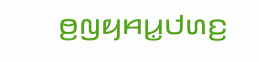ꤥ꤬ꤜꤟꤌꤣ꤭ꤓꤛꤢ꤬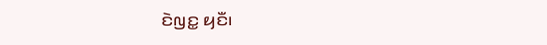ꤢꤧꤜꤢ꤭ ꤟꤢꤪ꤯